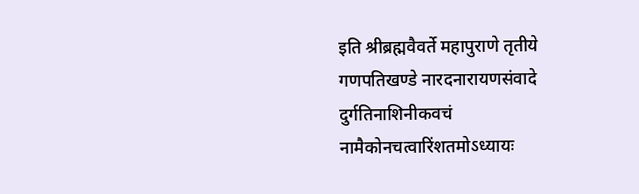इति श्रीब्रह्मवैवर्ते महापुराणे तृतीये गणपतिखण्डे नारदनारायणसंवादे दुर्गतिनाशिनीकवचं नामैकोनचत्वारिंशतमोऽध्यायः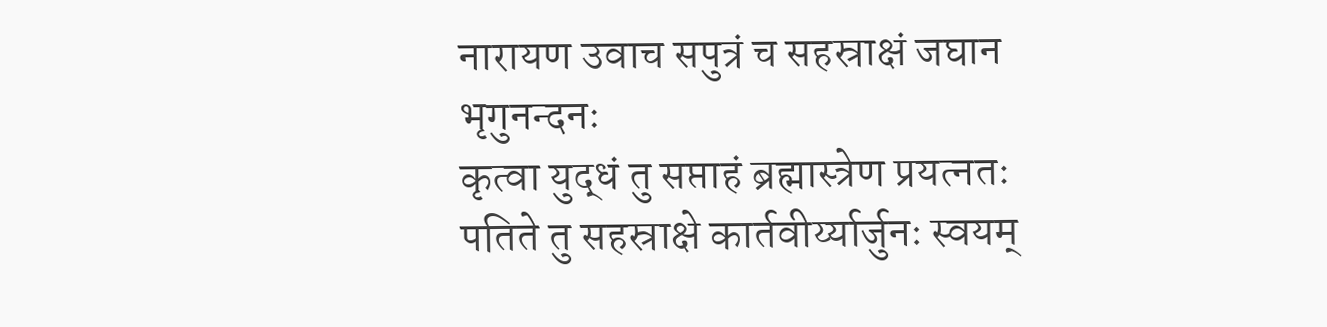नारायण उवाच सपुत्रं च सहस्राक्षं जघान भृगुनन्दनः
कृत्वा युद्धं तु सप्ताहं ब्रह्मास्त्रेण प्रयत्नतः पतिते तु सहस्राक्षे कार्तवीर्य्यार्जुनः स्वयम्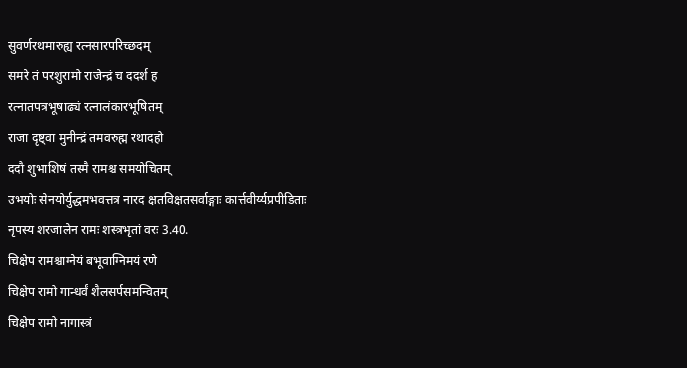सुवर्णरथमारुह्य रत्नसारपरिच्छदम्
समरे तं परशुरामो राजेन्द्रं च ददर्श ह
रत्नातपत्रभूषाढ्यं रत्नालंकारभूषितम्
राजा दृष्ट्वा मुनीन्द्रं तमवरुह्म रथादहो
ददौ शुभाशिषं तस्मै रामश्च समयोचितम्
उभयोः सेनयोर्युद्धमभवत्तत्र नारद क्षतविक्षतसर्वाङ्गाः कार्त्तवीर्य्यप्रपीडिताः
नृपस्य शरजालेन रामः शस्त्रभृतां वरः 3.40.
चिक्षेप रामश्चाग्नेयं बभूवाग्निमयं रणे
चिक्षेप रामो गान्धर्वं शैलसर्पसमन्वितम्
चिक्षेप रामो नागास्त्रं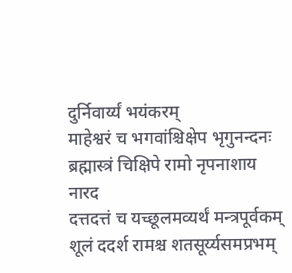दुर्निवार्य्यं भयंकरम्
माहेश्वरं च भगवांश्चिक्षेप भृगुनन्दनः
ब्रह्मास्त्रं चिक्षिपे रामो नृपनाशाय नारद
दत्तदत्तं च यच्छूलमव्यर्थं मन्त्रपूर्वकम्
शूलं ददर्श रामश्च शतसूर्य्यसमप्रभम्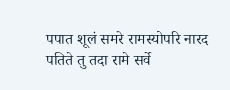पपात शूलं समरे रामस्योपरि नारद
पतिते तु तदा रामे सर्वे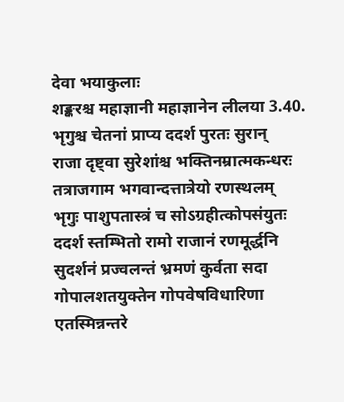देवा भयाकुलाः
शङ्करश्च महाज्ञानी महाज्ञानेन लीलया 3.40.
भृगुश्च चेतनां प्राप्य ददर्श पुरतः सुरान्
राजा दृष्ट्वा सुरेशांश्च भक्तिनम्रात्मकन्धरः
तत्राजगाम भगवान्दत्तात्रेयो रणस्थलम्
भृगुः पाशुपतास्त्रं च सोऽग्रहीत्कोपसंयुतः
ददर्श स्तम्भितो रामो राजानं रणमूर्द्धनि
सुदर्शनं प्रज्वलन्तं भ्रमणं कुर्वता सदा
गोपालशतयुक्तेन गोपवेषविधारिणा
एतस्मिन्नन्तरे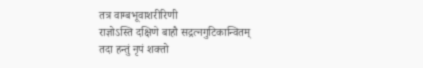तत्र वाग्बभूवाशरीरिणी
राज्ञोऽस्ति दक्षिणे बाहौ सद्रत्नगुटिकान्वितम्
तदा हन्तुं नृपं शक्तो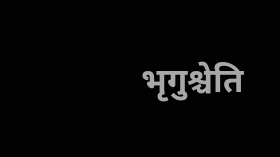भृगुश्चेति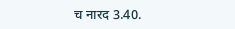च नारद 3.40.